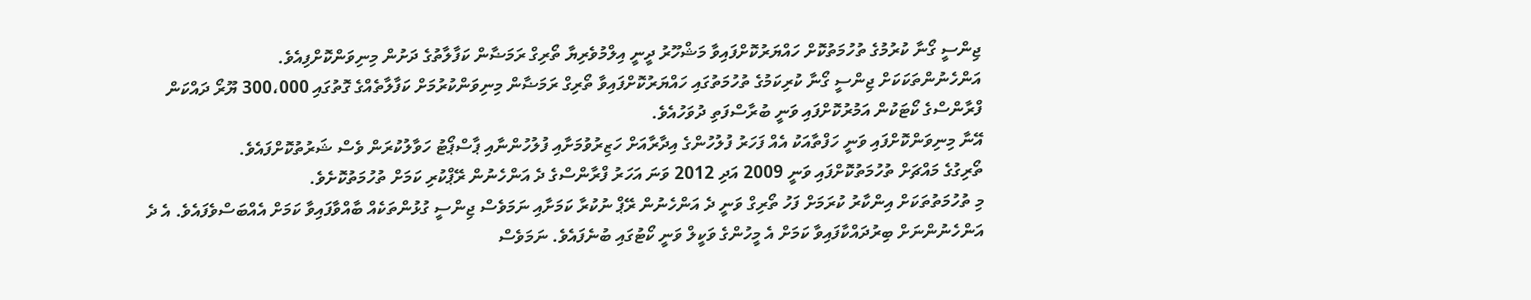ޖިންސީ ގޯނާ ކުރުމުގެ ތުހުމަތުކޮށް ހައްޔަރުކޮށްފައިވާ މަޝްހޫރު ދީނީ އިލްމުވެރިޔާ ތޯރިގް ރަމަޟާން ކަފާލާތުގެ ދަށުން މިނިވަންކޮށްފިއެވެ.
އަންހެނުންތަކަކަށް ޖިންސީ ގޯނާ ކުރިކަމުގެ ތުހުމަތުގައި ހައްޔަރުކޮށްފައިވާ ތޯރިގް ރަމަޟާން މިނިވަންކުރުމަށް ކަފާލާތެއްގެ ގޮތުގައި 300،000 ޔޫރޯ ދައްކަން ފްރާންސްގެ ކޯޓަކުން އަމުރުކޮށްފައި ވަނީ ބުރާސްފަތި ދުވަހުއެވެ.
އޭނާ މިނިވަންކޮށްފައި ވަނީ ހަފްތާއަކު އެއް ފަހަރު ފުލުހުންގެ އިދާރާއަށް ހަޒިރުވުމަށާއި ފުލުހުންނާއި ޕާސްޕޯޓު ހަވާލުކުރަން ވެސް ޝަރުތުކޮށްފައެވެ.
ތޯރިގުގެ މައްޗަށް ތުހުމަތުކޮށްފައި ވަނީ 2009 އަދި 2012 ވަނަ އަހަރު ފްރާންސްގެ ދެ އަންހެނުން ރޭޕްކުރި ކަމަށް ތުހުމަތުކޮށެވެ.
މި ތުހުމަތުތަކަށް އިންކާރު ކުރަމަށް ފަހު ތޯރިގް ވަނީ ދެ އަންހެނުން ރޭޕް ނުކުރާ ކަމަށާއި ނަމަވެސް ޖިންސީ ގުޅުންތަކެއް ބާއްވާފައިވާ ކަމަށް އެއްބަސްވެފައެވެ. އެ ދެ އަންހެނުންނަށް ބިރުދައްކާފައިވާ ކަމަށް އެ މީހުންގެ ވަކީލް ވަނީ ކޯޓުގައި ބުނެފައެވެ. ނަމަވެސް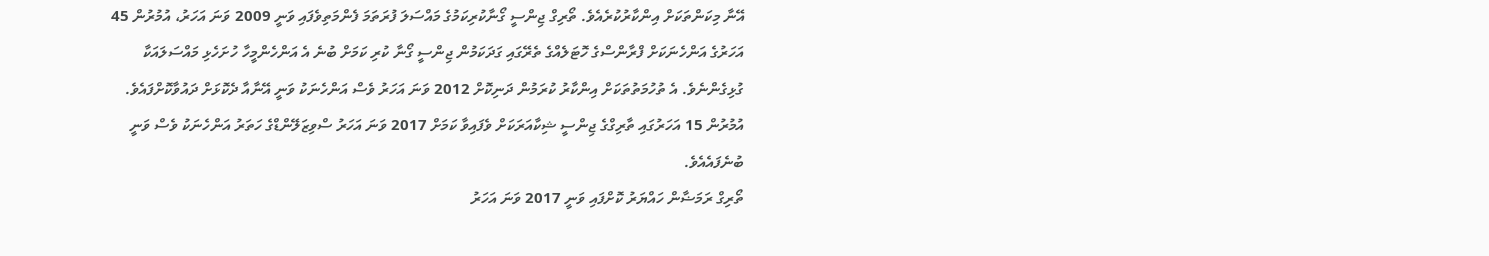އޭނާ މިކަންތަކަށް އިންކާރުކުރެއެވެ. ތޯރިގް ޖިންސީ ގޯނާކުރިކަމުގެ މައްސަލަ ފުރަތަމަ ފެންމަތިވެފައި ވަނީ 2009 ވަނަ އަހަރު، އުމުރުން 45 އަހަރުގެ އަންހެނަކަށް ފްރާންސްގެ ހޮޓަލެއްގެ ތެރޭގައި ގަދަކަމުން ޖިންސީ ގޯނާ ކުރި ކަމަށް ބުނެ އެ އަންހެންމީހާ ހުށަހެޅި މައްސަލައަކާ ގުޅިގެންނެވެ. އެ ތުހުމަތުތަކަށް އިންކާރު ކުރަމުން ދަނިކޮށް 2012 ވަނަ އަހަރު ވެސް އަންހެނަކު ވަނީ އޭނާއާ ދެކޮޅަށް ދައުވާކޮށްފައެވެ. އުމުރުން 15 އަހަރުގައި ތާރިގްގެ ޖިންސީ ޝިކާއަރަކަށް ވެފައިވާ ކަމަށް 2017 ވަނަ އަހަރު ސްވިޒަލޭންޑްގެ ހަތަރު އަންހެނަކު ވެސް ވަނީ ބުނެފައެއެވެ.
ތޯރިގް ރަމަޟާން ހައްޔަރު ކޮށްފައި ވަނީ 2017 ވަނަ އަހަރު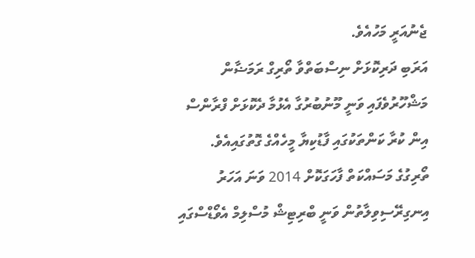ޖެނުއަރީ މަހުއެވެ.
އަރަބި ދަރިކޮޅަށް ނިސްބަތްވާ ތޯރިގް ރަމަޟާން މަޝްހޫރުވެފައި ވަނީ މޫނުބުރުގާ އެޅުމާ ދެކޮޅަށް ފްރާންސް އިން ކުރާ ކަންތަކުގައި ފާޑުކިޔާ މީހެއްގެ ގޮތުގައިއެވެ. ތޯރިގުގެ މަސައްކަތް ފާހަގަކޮށް 2014 ވަނަ އަހަރު އިނގިރޭސިވިލާތުން ވަނީ ބްރިޓިޝް މުސްލިމް އެވޯޑްސްގައި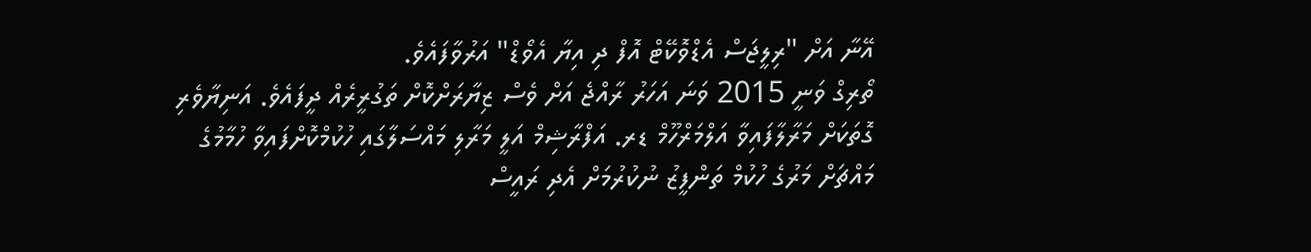އޭނާ އަށް "ރިލީޖަސް އެޑްވޮކޭޓް އޮފް ދި އިޔާ އެވޯޑް" އަރުވާފައެވެ.
ތޯރިގް ވަނީ 2015 ވަނަ އަހަރު ރާއްޖެ އަށް ވެސް ޒިޔާރަށްކޮށް ތަގުރީރެއް ދީފައެވެ. އަނިޔާވެރި ގޮތަކަށް މަރާލާފައިވާ އަލްމަރްހޫމް ޑރ. އަފްރާޝިމް އަލީ މަރާލި މައްސަލާގައި ހުކުމްކޮށްފައިވާ ހުމާމުގެ މައްޗަށް މަރުގެ ހުކުމް ތަންފީޒު ނުކުރުމަށް އެދި ރައީސް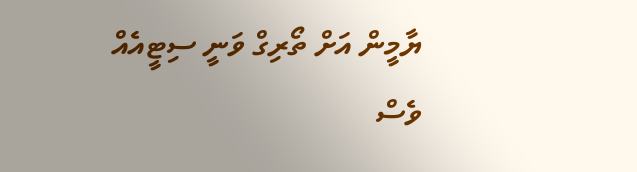ޔާމީން އަށް ތޯރިގް ވަނީ ސިޓީއެއް ވެސް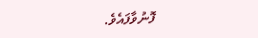ފޮނުވާފައެވެ.